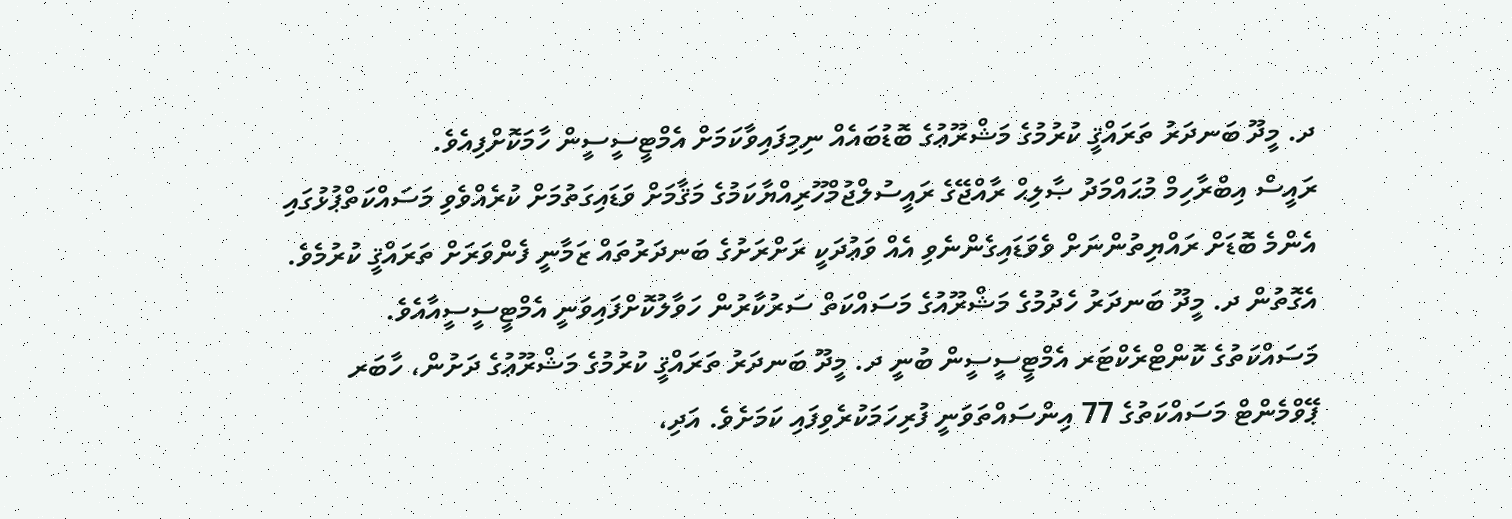ދ. މީދޫ ބަނދަރު ތަރައްޤީ ކުރުމުގެ މަޝްރޫޢުގެ ބޮޑުބައެއް ނިމިފައިވާކަމަށް އެމްޓީސީސީން ހާމަކޮށްފިއެވެ.
ރައީސް އިބްރާހިމް މުޙައްމަދު ޞާލިޙް ރާއްޖޭގެ ރައީސުލްޖުމްހޫރިއްޔާކަމުގެ މަޤާމަށް ވަޑައިގަތުމަށް ކުރެއްވެވި މަސައްކަތްޕުޅުގައި އެންމެ ބޮޑަށް ރައްޔިތުންނަށް ވެވަޑައިގެންނެވި އެއް ވަޢުދަކީ ރަށްރަށުގެ ބަނދަރުތައް ޒަމާނީ ފެންވަރަށް ތަރައްޤީ ކުރުމެވެ. އެގޮތުން ދ. މީދޫ ބަނދަރު ހެދުމުގެ މަޝްރޫއުގެ މަސައްކަތް ސަރުކާރުން ހަވާލުކޮށްފައިވަނީ އެމްޓީސީސީއާއެވެ.
މަސައްކަތުގެ ކޮންޓްރެކްޓަރ އެމްޓީސީސީން ބުނީ ދ. މީދޫ ބަނދަރު ތަރައްޤީ ކުރުމުގެ މަޝްރޫޢުގެ ދަށުން، ހާބަރ ޕޭވްމެންޓް މަސައްކަތުގެ 77 އިންސައްތަވަނީ ފުރިހަމަކުރެވިފައި ކަމަށެވެ. އަދި،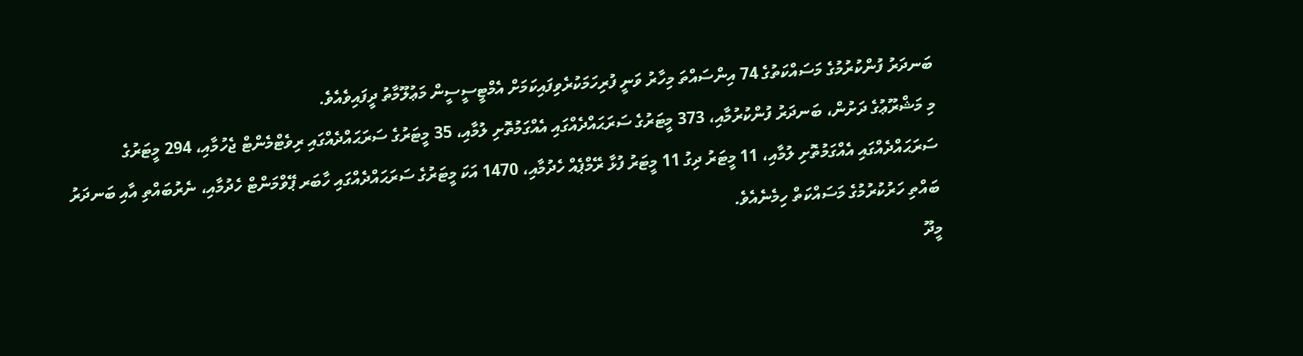ބަނދަރު ފުންކުރުމުގެ މަސައްކަތުގެ 74 އިންސައްތަ މިހާރު ވަނީ ފުރިހަމަކުރެވިފައިކަމަށް އެމްޓީސީސީން މަޢުލޫމާތު ދީފައިވެއެވެ.
މި މަޝްރޫޢުގެ ދަށުން، ބަނދަރު ފުންކުރުމާއި، 373 މީޓަރުގެ ސަރަޙައްދެއްގައި އެއްގަމުތޮށި ލުމާއި، 35 މީޓަރުގެ ސަރަޙައްދެއްގައި ރިވެޓްމެންޓް ޖެހުމާއި، 294 މީޓަރުގެ ސަރަޙައްދެއްގައި އެއްގަމުތޮށި ލުމާއި، 11 މީޓަރު ދިގު 11 މީޓަރު ފުޅާ ރޭމްޕެއް ހެދުމާއި، 1470 އަކަ މީޓަރުގެ ސަރަޙައްދެއްގައި ހާބަރ ޕޭވްމަންޓް ހެދުމާއި، ނެރުބައްތި އާއި ބަނދަރު ބައްތި ހަރުކުރުމުގެ މަސައްކަތް ހިމެނެއެވެ.
މީދޫ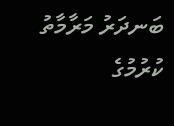ބަނދަރު މަރާމާތު ކުރުމުގެ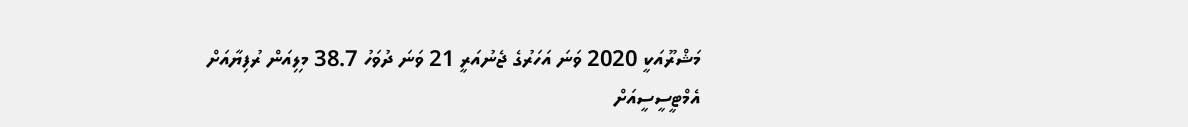މަޝްރޫއަކީ 2020 ވަނަ އަހަރުގެ ޖެނުއަރީ 21 ވަނަ ދުވަހު 38.7 މިލިއަން ރުފިޔާއަށް އެމްޓީސީސީއަށް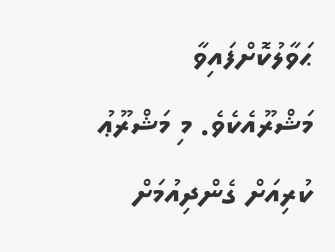ޙަވާލުކޮށްފައިވާ މަޝްރޫއެކެވެ. މި މަޝްރޫޢު ކުރިއަށް ގެންދިއުމަށް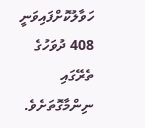ހަވާލުކޮށްފައިވަނީ 408 ދުވަހުގެ ތެރޭގައި ނިންމާގޮތަށެވެ.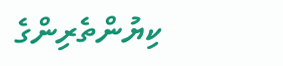ކިޔުންތެރިންގެ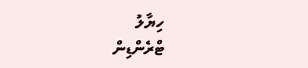ހިޔާލު
ޓްރެންޑިން